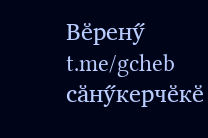Вӗренӳ
t.me/gcheb сӑнӳкерчӗкӗ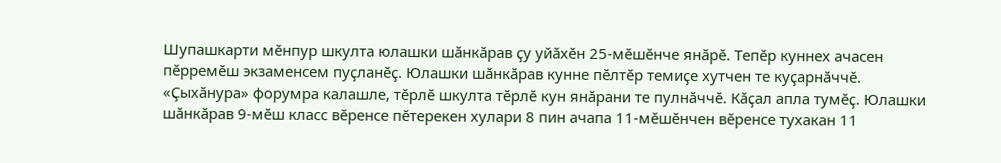Шупашкарти мӗнпур шкулта юлашки шӑнкӑрав ҫу уйӑхӗн 25-мӗшӗнче янӑрӗ. Тепӗр куннех ачасен пӗрремӗш экзаменсем пуҫланӗҫ. Юлашки шӑнкӑрав кунне пӗлтӗр темиҫе хутчен те куҫарнӑччӗ. «Ҫыхӑнура» форумра калашле, тӗрлӗ шкулта тӗрлӗ кун янӑрани те пулнӑччӗ. Кӑҫал апла тумӗҫ. Юлашки шӑнкӑрав 9-мӗш класс вӗренсе пӗтерекен хулари 8 пин ачапа 11-мӗшӗнчен вӗренсе тухакан 11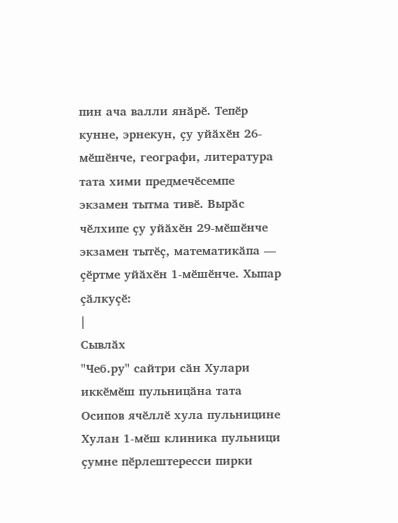пин ача валли янӑрӗ. Тепӗр кунне, эрнекун, ҫу уйӑхӗн 26-мӗшӗнче, географи, литература тата хими предмечӗсемпе экзамен тытма тивӗ. Вырӑс чӗлхипе ҫу уйӑхӗн 29-мӗшӗнче экзамен тытӗҫ, математикӑпа — ҫӗртме уйӑхӗн 1-мӗшӗнче. Хыпар ҫӑлкуҫӗ:
|
Сывлӑх
"Чеб.ру" сайтри сӑн Хулари иккӗмӗш пульницӑна тата Осипов ячӗллӗ хула пульницине Хулан 1-мӗш клиника пульници ҫумне пӗрлештересси пирки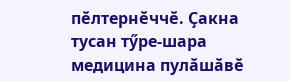пӗлтернӗччӗ. Ҫакна тусан тӳре-шара медицина пулӑшӑвӗ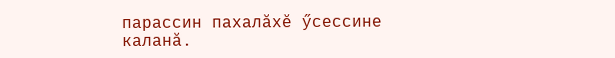парассин пахалӑхӗ ӳсессине каланӑ.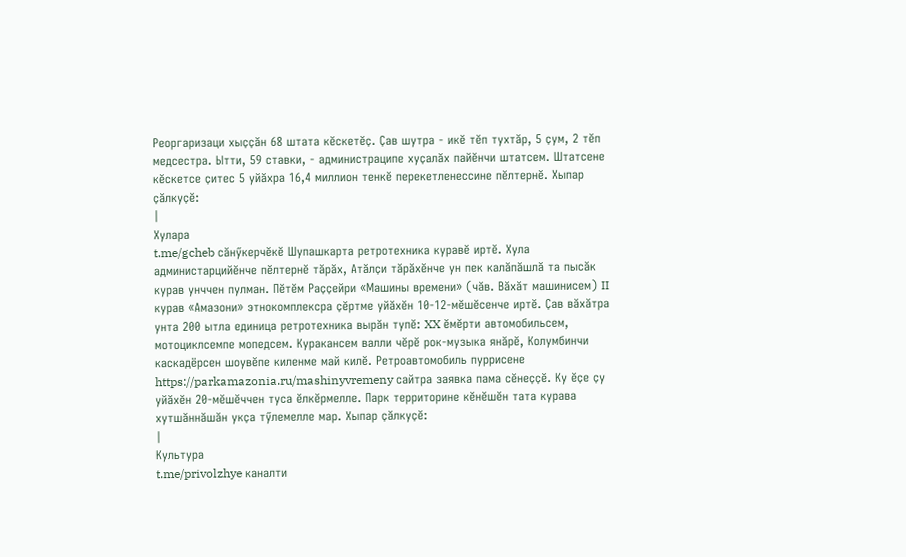Реоргаризаци хыҫҫӑн 68 штата кӗскетӗҫ. Ҫав шутра - икӗ тӗп тухтӑр, 5 ҫум, 2 тӗп медсестра. Ытти, 59 ставки, - администраципе хуҫалӑх пайӗнчи штатсем. Штатсене кӗскетсе ҫитес 5 уйӑхра 16,4 миллион тенкӗ перекетленессине пӗлтернӗ. Хыпар ҫӑлкуҫӗ:
|
Хулара
t.me/gcheb сӑнӳкерчӗкӗ Шупашкарта ретротехника куравӗ иртӗ. Хула администарцийӗнче пӗлтернӗ тӑрӑх, Атӑлҫи тӑрӑхӗнче ун пек калӑпӑшлӑ та пысӑк курав унччен пулман. Пӗтӗм Раҫҫейри «Машины времени» (чӑв. Вӑхӑт машинисем) II курав «Амазони» этнокомплексра ҫӗртме уйӑхӗн 10-12-мӗшӗсенче иртӗ. Ҫав вӑхӑтра унта 200 ытла единица ретротехника вырӑн тупӗ: XX ӗмӗрти автомобильсем, мотоциклсемпе мопедсем. Куракансем валли чӗрӗ рок-музыка янӑрӗ, Колумбинчи каскадёрсен шоувӗпе киленме май килӗ. Ретроавтомобиль пуррисене https://parkamazonia.ru/mashinyvremeny сайтра заявка пама сӗнеҫҫӗ. Ку ӗҫе ҫу уйӑхӗн 20-мӗшӗччен туса ӗлкӗрмелле. Парк территорине кӗнӗшӗн тата курава хутшӑннӑшӑн укҫа тӳлемелле мар. Хыпар ҫӑлкуҫӗ:
|
Культура
t.me/privolzhye каналти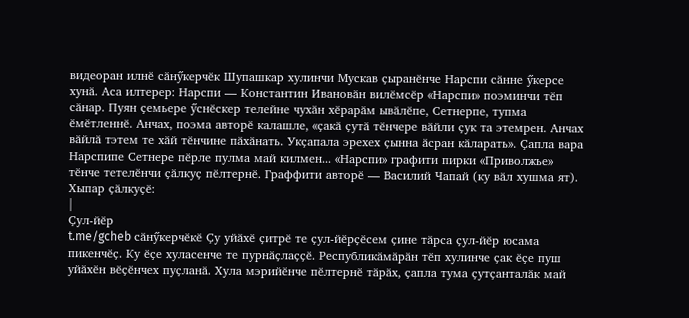видеоран илнӗ сӑнӳкерчӗк Шупашкар хулинчи Мускав ҫыранӗнче Нарспи сӑнне ӳкерсе хунӑ. Аса илтерер: Нарспи — Константин Ивановӑн вилӗмсӗр «Нарспи» поэминчи тӗп сӑнар. Пуян ҫемьере ӳснӗскер телейне чухӑн хӗрарӑм ывӑлӗпе, Сетнерпе, тупма ӗмӗтленнӗ. Анчах, поэма авторӗ калашле, «ҫакӑ ҫутӑ тӗнчере вӑйли ҫук та этемрен. Анчах вӑйлӑ тэтем те хӑй тӗнчине пӑхӑнать. Укҫапала эрехех ҫынна ӑсран кӑларать». Ҫапла вара Нарспипе Сетнере пӗрле пулма май килмен... «Нарспи» графити пирки «Приволжье» тӗнче тетелӗнчи ҫӑлкуҫ пӗлтернӗ. Граффити авторӗ — Василий Чапай (ку вӑл хушма ят). Хыпар ҫӑлкуҫӗ:
|
Ҫул-йӗр
t.me/gcheb сӑнӳкерчӗкӗ Ҫу уйӑхӗ ҫитрӗ те ҫул-йӗрҫӗсем ҫине тӑрса ҫул-йӗр юсама пикенчӗҫ. Ку ӗҫе хуласенче те пурнӑҫлаҫҫӗ. Республикӑмӑрӑн тӗп хулинче ҫак ӗҫе пуш уйӑхӗн вӗҫӗнчех пуҫланӑ. Хула мэрийӗнче пӗлтернӗ тӑрӑх, ҫапла тума ҫутҫанталӑк май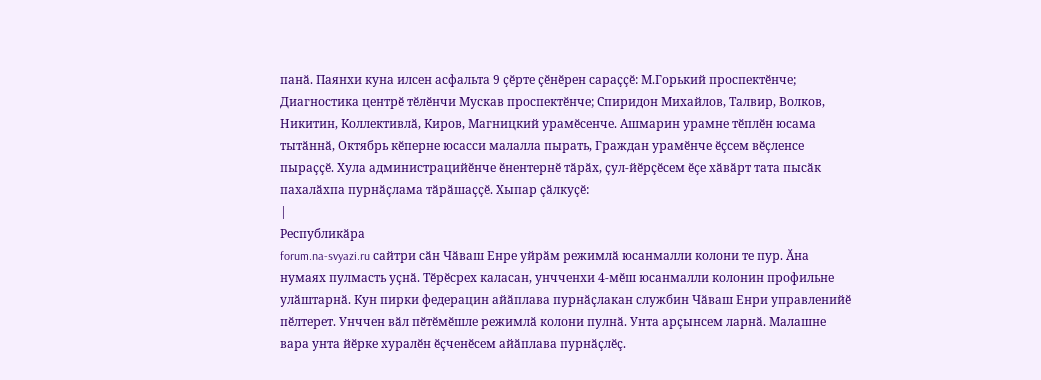панӑ. Паянхи куна илсен асфальта 9 ҫӗрте ҫӗнӗрен сараҫҫӗ: М.Горький проспектӗнче; Диагностика центрӗ тӗлӗнчи Мускав проспектӗнче; Спиридон Михайлов, Талвир, Волков, Никитин, Коллективлӑ, Киров, Магницкий урамӗсенче. Ашмарин урамне тӗплӗн юсама тытӑннӑ, Октябрь кӗперне юсасси малалла пырать, Граждан урамӗнче ӗҫсем вӗҫленсе пыраҫҫӗ. Хула администрацийӗнче ӗнентернӗ тӑрӑх, ҫул-йӗрҫӗсем ӗҫе хӑвӑрт тата пысӑк пахалӑхпа пурнӑҫлама тӑрӑшаҫҫӗ. Хыпар ҫӑлкуҫӗ:
|
Республикӑра
forum.na-svyazi.ru сайтри сӑн Чӑваш Енре уйрӑм режимлӑ юсанмалли колони те пур. Ӑна нумаях пулмасть уҫнӑ. Тӗрӗсрех каласан, унчченхи 4-мӗш юсанмалли колонин профильне улӑштарнӑ. Кун пирки федерацин айӑплава пурнӑҫлакан службин Чӑваш Енри управленийӗ пӗлтерет. Унччен вӑл пӗтӗмӗшле режимлӑ колони пулнӑ. Унта арҫынсем ларнӑ. Малашне вара унта йӗрке хуралӗн ӗҫченӗсем айӑплава пурнӑҫлӗҫ.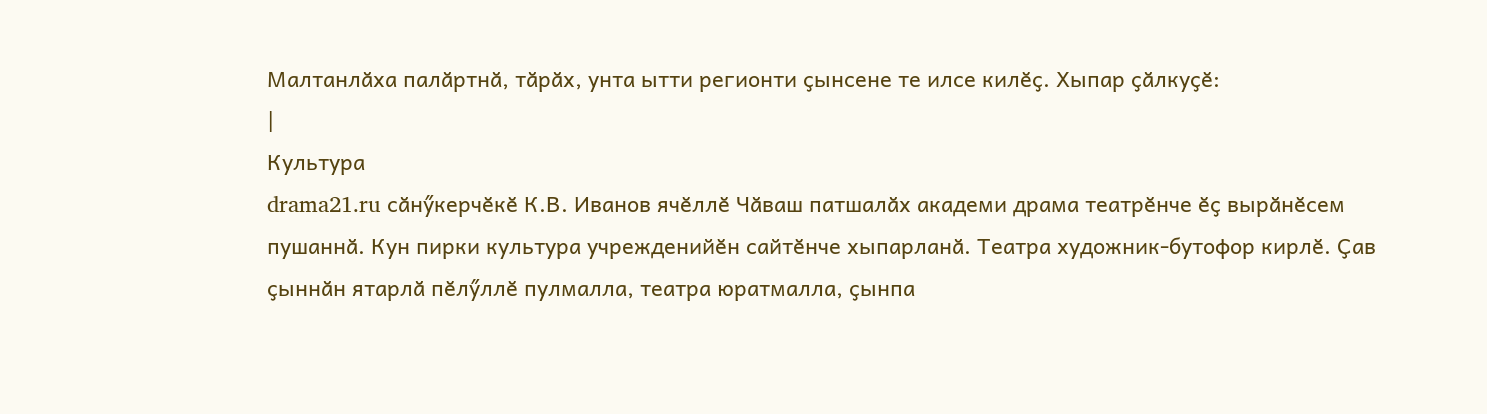Малтанлӑха палӑртнӑ, тӑрӑх, унта ытти регионти ҫынсене те илсе килӗҫ. Хыпар ҫӑлкуҫӗ:
|
Культура
drama21.ru сӑнӳкерчӗкӗ К.В. Иванов ячӗллӗ Чӑваш патшалӑх академи драма театрӗнче ӗҫ вырӑнӗсем пушаннӑ. Кун пирки культура учрежденийӗн сайтӗнче хыпарланӑ. Театра художник-бутофор кирлӗ. Ҫав ҫыннӑн ятарлӑ пӗлӳллӗ пулмалла, театра юратмалла, ҫынпа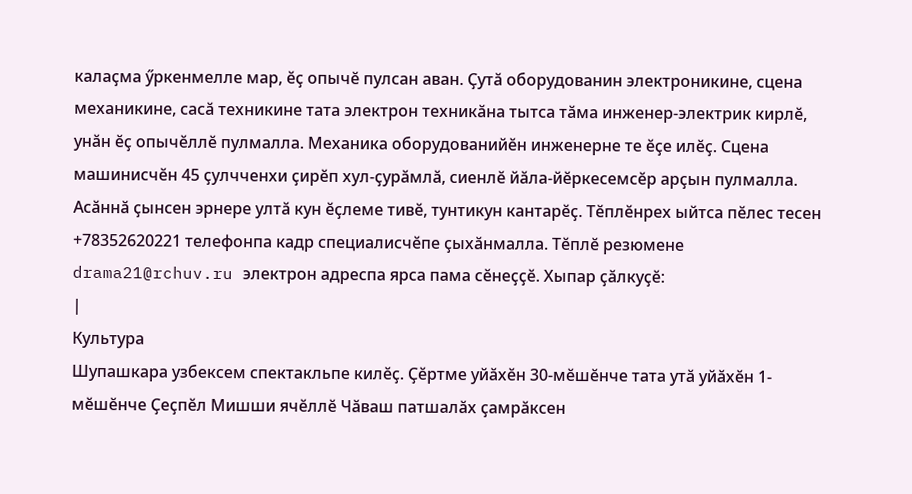калаҫма ӳркенмелле мар, ӗҫ опычӗ пулсан аван. Ҫутӑ оборудованин электроникине, сцена механикине, сасӑ техникине тата электрон техникӑна тытса тӑма инженер-электрик кирлӗ, унӑн ӗҫ опычӗллӗ пулмалла. Механика оборудованийӗн инженерне те ӗҫе илӗҫ. Сцена машинисчӗн 45 ҫулчченхи ҫирӗп хул-ҫурӑмлӑ, сиенлӗ йӑла-йӗркесемсӗр арҫын пулмалла. Асӑннӑ ҫынсен эрнере ултӑ кун ӗҫлеме тивӗ, тунтикун кантарӗҫ. Тӗплӗнрех ыйтса пӗлес тесен +78352620221 телефонпа кадр специалисчӗпе ҫыхӑнмалла. Тӗплӗ резюмене drama21@rchuv.ru электрон адреспа ярса пама сӗнеҫҫӗ. Хыпар ҫӑлкуҫӗ:
|
Культура
Шупашкара узбексем спектакльпе килӗҫ. Ҫӗртме уйӑхӗн 30-мӗшӗнче тата утӑ уйӑхӗн 1-мӗшӗнче Ҫеҫпӗл Мишши ячӗллӗ Чӑваш патшалӑх ҫамрӑксен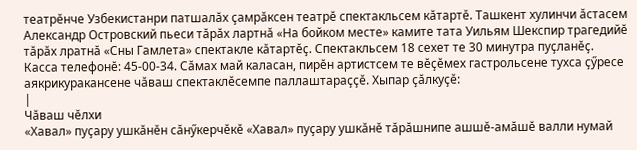театрӗнче Узбекистанри патшалӑх ҫамрӑксен театрӗ спектакльсем кӑтартӗ. Ташкент хулинчи ӑстасем Александр Островский пьеси тӑрӑх лартнӑ «На бойком месте» камите тата Уильям Шекспир трагедийӗ тӑрӑх лратнӑ «Сны Гамлета» спектакле кӑтартӗҫ. Спектакльсем 18 сехет те 30 минутра пуҫланӗҫ. Касса телефонӗ: 45-00-34. Сӑмах май каласан, пирӗн артистсем те вӗҫӗмех гастрольсене тухса ҫӳресе аякрикуракансене чӑваш спектаклӗсемпе паллаштараҫҫӗ. Хыпар ҫӑлкуҫӗ:
|
Чӑваш чӗлхи
«Хавал» пуҫару ушкӑнӗн сӑнӳкерчӗкӗ «Хавал» пуҫару ушкӑнӗ тӑрӑшнипе ашшӗ-амӑшӗ валли нумай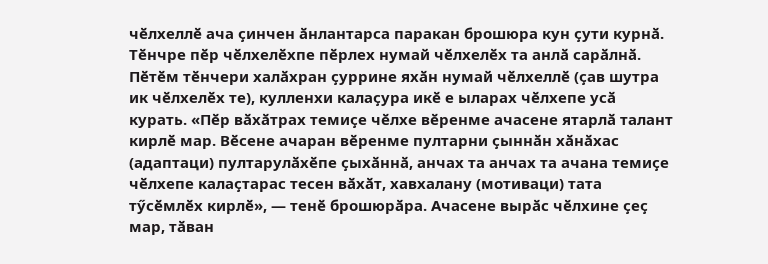чӗлхеллӗ ача ҫинчен ӑнлантарса паракан брошюра кун ҫути курнӑ. Тӗнчре пӗр чӗлхелӗхпе пӗрлех нумай чӗлхелӗх та анлӑ сарӑлнӑ. Пӗтӗм тӗнчери халӑхран ҫуррине яхӑн нумай чӗлхеллӗ (ҫав шутра ик чӗлхелӗх те), кулленхи калаҫура икӗ е ыларах чӗлхепе усӑ курать. «Пӗр вӑхӑтрах темиҫе чӗлхе вӗренме ачасене ятарлӑ талант кирлӗ мар. Вӗсене ачаран вӗренме пултарни ҫыннӑн хӑнӑхас (адаптаци) пултарулӑхӗпе ҫыхӑннӑ, анчах та анчах та ачана темиҫе чӗлхепе калаҫтарас тесен вӑхӑт, хавхалану (мотиваци) тата тӳсӗмлӗх кирлӗ», — тенӗ брошюрӑра. Ачасене вырӑс чӗлхине ҫеҫ мар, тӑван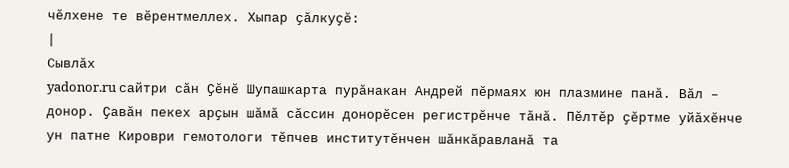чӗлхене те вӗрентмеллех. Хыпар ҫӑлкуҫӗ:
|
Сывлӑх
yadonor.ru сайтри сӑн Ҫӗнӗ Шупашкарта пурӑнакан Андрей пӗрмаях юн плазмине панӑ. Вӑл – донор. Ҫавӑн пекех арҫын шӑмӑ сӑссин донорӗсен регистрӗнче тӑнӑ. Пӗлтӗр ҫӗртме уйӑхӗнче ун патне Кироври гемотологи тӗпчев институтӗнчен шӑнкӑравланӑ та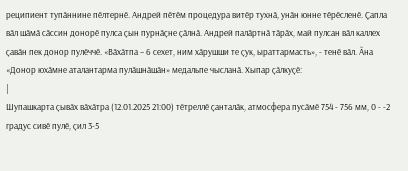реципиент тупӑннине пӗлтернӗ. Андрей пӗтӗм процедура витӗр тухнӑ, унӑн юнне тӗрӗсленӗ. Ҫапла вӑл шӑмӑ сӑссин донорӗ пулса ҫын пурнӑҫне ҫӑлнӑ. Андрей палӑртнӑ тӑрӑх, май пулсан вӑл каллех ҫавӑн пек донор пулӗччӗ. «Вӑхӑтпа – 6 сехет, ним хӑрушши те ҫук, ыраттармасть», - тенӗ вӑл. Ӑна «Донор юхӑмне аталантарма пулӑшнӑшӑн» медальпе чысланӑ. Хыпар ҫӑлкуҫӗ:
|
Шупашкарта ҫывӑх вӑхӑтра (12.01.2025 21:00) тӗтреллӗ ҫанталӑк, атмосфера пусӑмӗ 754 - 756 мм, 0 - -2 градус сивӗ пулӗ, ҫил 3-5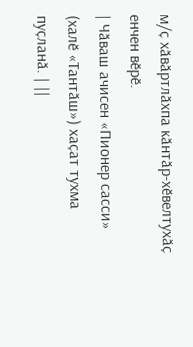м/ҫ хӑвӑртлӑхпа кӑнтӑр-хӗвелтухӑҫ енчен вӗрӗ.
| Чӑваш ачисен «Пионер сасси» (халӗ «Тантӑш») хаҫат тухма пуҫланӑ. | ||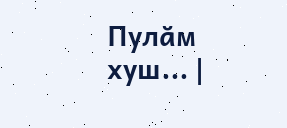Пулӑм хуш... |